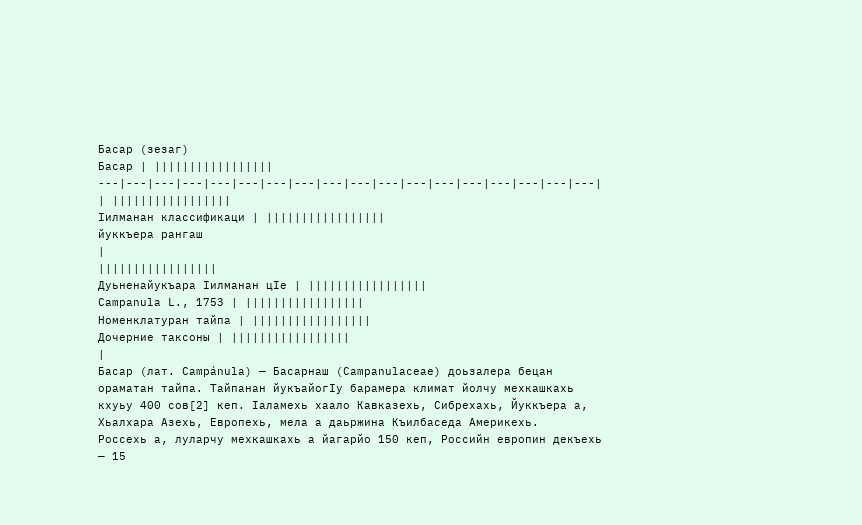Басар (зезаг)
Басар | |||||||||||||||||
---|---|---|---|---|---|---|---|---|---|---|---|---|---|---|---|---|---|
| |||||||||||||||||
Ӏилманан классификаци | |||||||||||||||||
йуккъера рангаш
|
|||||||||||||||||
Дуьненайукъара Ӏилманан цӀе | |||||||||||||||||
Campanula L., 1753 | |||||||||||||||||
Номенклатуран тайпа | |||||||||||||||||
Дочерние таксоны | |||||||||||||||||
|
Басар (лат. Campánula) — Басарнаш (Campanulaceae) доьзалера бецан ораматан тайпа. Тайпанан йукъайогӀу барамера климат йолчу мехкашкахь кхуьу 400 сов[2] кеп. Ӏаламехь хаало Кавказехь, Сибрехахь, Йуккъера а, Хьалхара Азехь, Европехь, мела а даьржина Къилбаседа Америкехь.
Россехь а, луларчу мехкашкахь а йагарйо 150 кеп, Российн европин декъехь — 15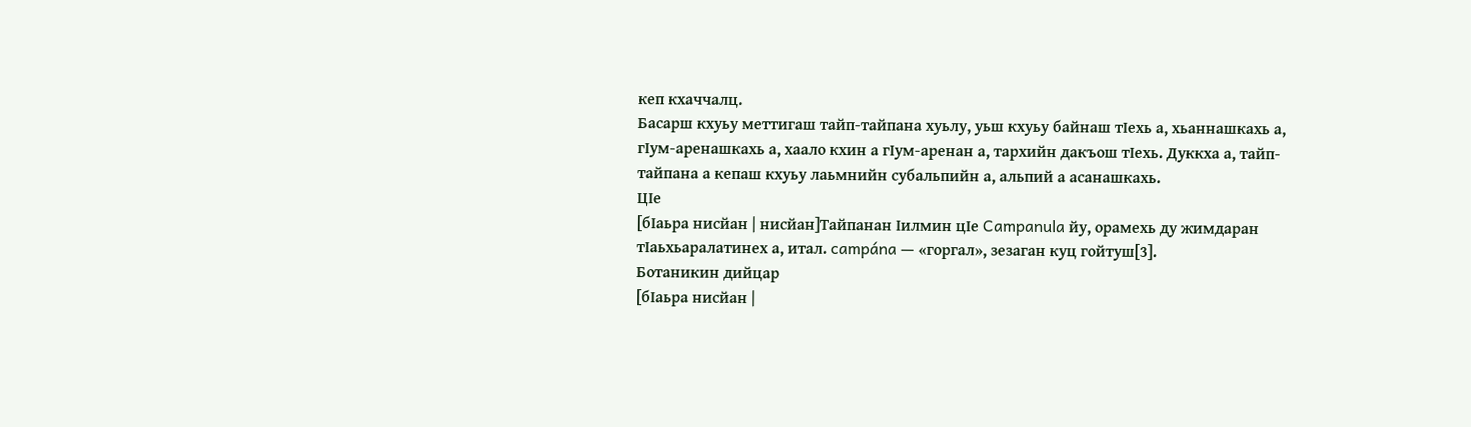кеп кхаччалц.
Басарш кхуьу меттигаш тайп-тайпана хуьлу, уьш кхуьу байнаш тӀехь а, хьаннашкахь а, гӀум-аренашкахь а, хаало кхин а гӀум-аренан а, тархийн дакъош тӀехь. Дуккха а, тайп-тайпана а кепаш кхуьу лаьмнийн субальпийн а, альпий а асанашкахь.
ЦӀе
[бӀаьра нисйан | нисйан]Тайпанан Ӏилмин цӀе Campanula йу, орамехь ду жимдаран тӀаьхьаралатинех а, итал. campána — «горгал», зезаган куц гойтуш[3].
Ботаникин дийцар
[бӀаьра нисйан |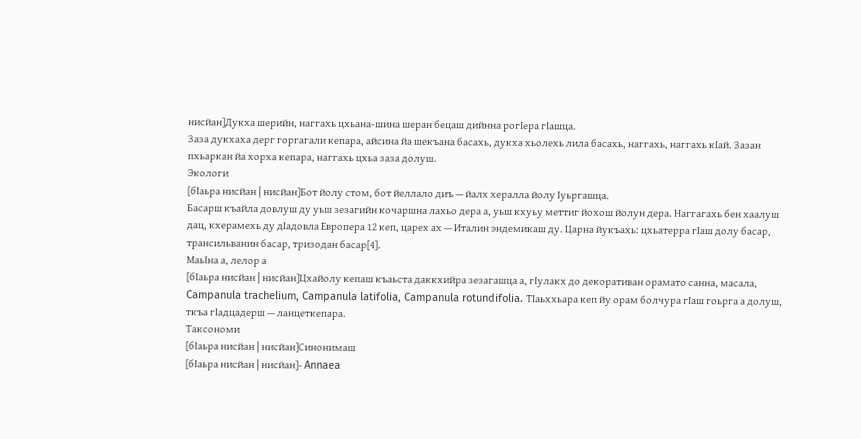нисйан]Дукха шерийн, наггахь цхьана-шина шеран бецаш дийнна рогӀера гӀашца.
Заза дукхаха дерг горгагали кепара, айсина йа шекъана басахь, дукха хьолехь лила басахь, наггахь, наггахь кӀай. Зазан пхьаркан йа хорха кепара, наггахь цхьа заза долуш.
Экологи
[бӀаьра нисйан | нисйан]Бот йолу стом, бот йеллало диъ — йалх хералла йолу Ӏуьргашца.
Басарш къайла довлуш ду уьш зезагийн кочаршна лахьо дера а, уьш кхуьу меттиг йохош йолун дера. Наггагахь бен хаалуш дац, кхерамехь ду дӀадовла Европера 12 кеп, царех ах — Италин эндемикаш ду. Царна йукъахь: цхьатерра гӀаш долу басар, трансильванин басар, тризодан басар[4].
МаьӀна а, лелор а
[бӀаьра нисйан | нисйан]Цхайолу кепаш къаьста даккхийра зезагашца а, гӀулакх до декоративан орамато санна, масала, Campanula trachelium, Campanula latifolia, Campanula rotundifolia. ТӀаьххьара кеп йу орам болчура гӀаш гоьрга а долуш, ткъа гӀадцадерш — ланцеткепара.
Таксономи
[бӀаьра нисйан | нисйан]Синонимаш
[бӀаьра нисйан | нисйан]- Annaea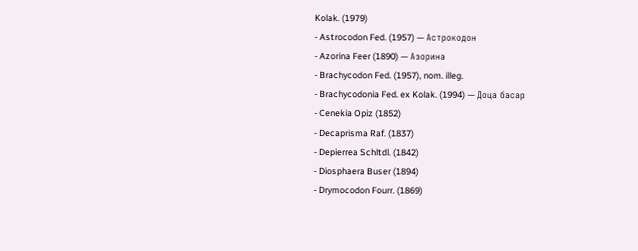Kolak. (1979)
- Astrocodon Fed. (1957) — Астрокодон
- Azorina Feer (1890) — Азорина
- Brachycodon Fed. (1957), nom. illeg.
- Brachycodonia Fed. ex Kolak. (1994) — Доца басар
- Cenekia Opiz (1852)
- Decaprisma Raf. (1837)
- Depierrea Schltdl. (1842)
- Diosphaera Buser (1894)
- Drymocodon Fourr. (1869)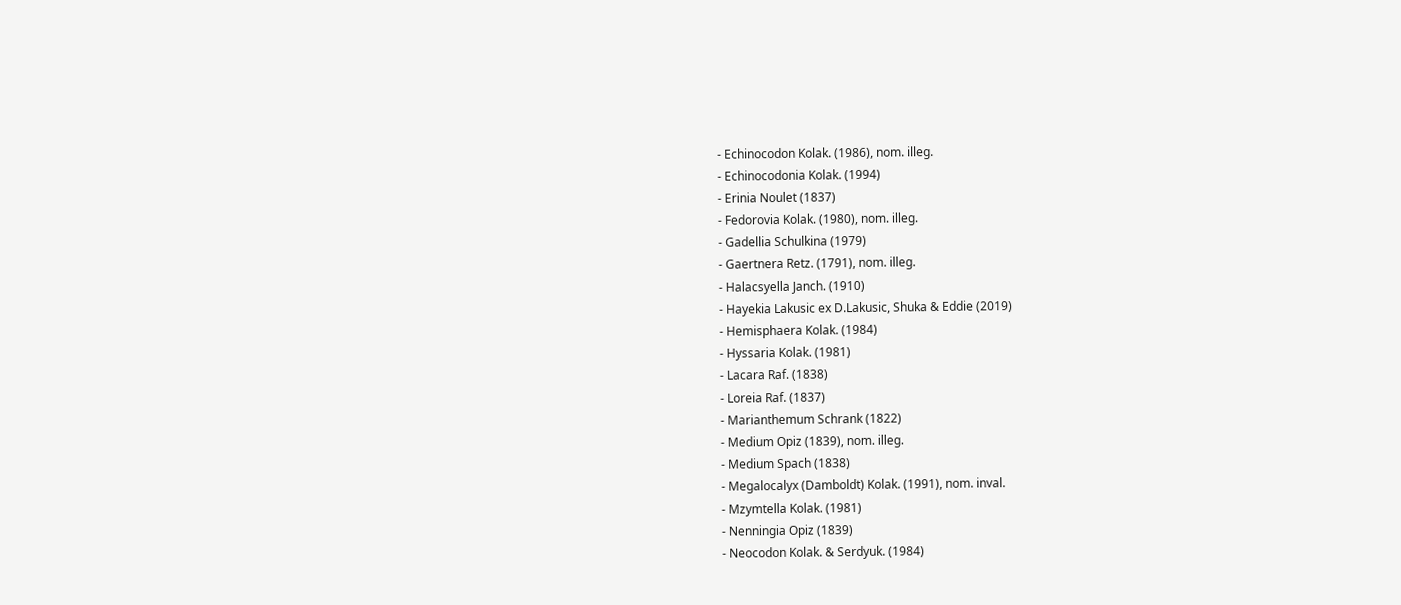- Echinocodon Kolak. (1986), nom. illeg.
- Echinocodonia Kolak. (1994)
- Erinia Noulet (1837)
- Fedorovia Kolak. (1980), nom. illeg.
- Gadellia Schulkina (1979)
- Gaertnera Retz. (1791), nom. illeg.
- Halacsyella Janch. (1910)
- Hayekia Lakusic ex D.Lakusic, Shuka & Eddie (2019)
- Hemisphaera Kolak. (1984)
- Hyssaria Kolak. (1981)
- Lacara Raf. (1838)
- Loreia Raf. (1837)
- Marianthemum Schrank (1822)
- Medium Opiz (1839), nom. illeg.
- Medium Spach (1838)
- Megalocalyx (Damboldt) Kolak. (1991), nom. inval.
- Mzymtella Kolak. (1981)
- Nenningia Opiz (1839)
- Neocodon Kolak. & Serdyuk. (1984)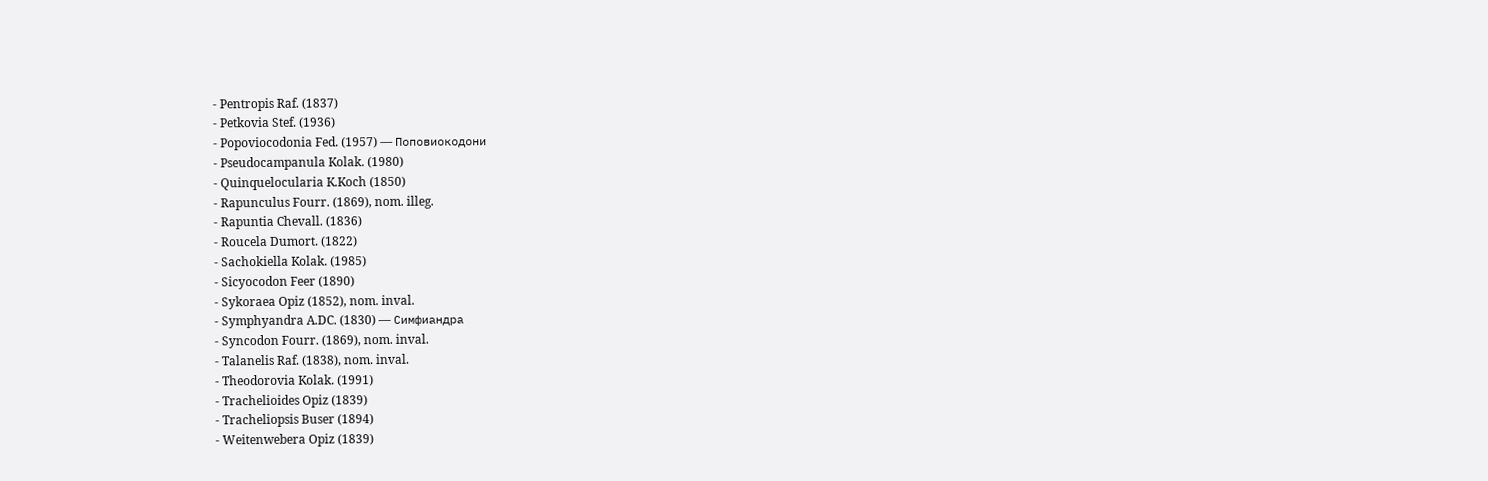- Pentropis Raf. (1837)
- Petkovia Stef. (1936)
- Popoviocodonia Fed. (1957) — Поповиокодони
- Pseudocampanula Kolak. (1980)
- Quinquelocularia K.Koch (1850)
- Rapunculus Fourr. (1869), nom. illeg.
- Rapuntia Chevall. (1836)
- Roucela Dumort. (1822)
- Sachokiella Kolak. (1985)
- Sicyocodon Feer (1890)
- Sykoraea Opiz (1852), nom. inval.
- Symphyandra A.DC. (1830) — Симфиандра
- Syncodon Fourr. (1869), nom. inval.
- Talanelis Raf. (1838), nom. inval.
- Theodorovia Kolak. (1991)
- Trachelioides Opiz (1839)
- Tracheliopsis Buser (1894)
- Weitenwebera Opiz (1839)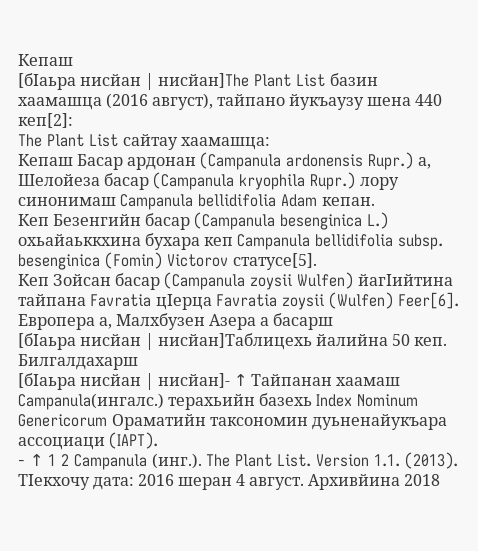Кепаш
[бӀаьра нисйан | нисйан]The Plant List базин хаамашца (2016 август), тайпано йукъаузу шена 440 кеп[2]:
The Plant List сайтаy хаамашца:
Кепаш Басар ардонан (Campanula ardonensis Rupr.) а, Шелойеза басар (Campanula kryophila Rupr.) лору синонимаш Campanula bellidifolia Adam кепан.
Кеп Безенгийн басар (Campanula besenginica L.) охьайаьккхина бухара кеп Campanula bellidifolia subsp. besenginica (Fomin) Victorov статусе[5].
Кеп Зойсан басар (Campanula zoysii Wulfen) йагӀийтина тайпана Favratia цӀерца Favratia zoysii (Wulfen) Feer[6].
Европера а, Малхбузен Азера а басарш
[бӀаьра нисйан | нисйан]Таблицехь йалийна 50 кеп.
Билгалдахарш
[бӀаьра нисйан | нисйан]- ↑ Тайпанан хаамаш Campanula(ингалс.) терахьийн базехь Index Nominum Genericorum Ораматийн таксономин дуьненайукъара ассоциаци (IAPT).
- ↑ 1 2 Campanula (инг.). The Plant List. Version 1.1. (2013). ТӀекхочу дата: 2016 шеран 4 август. Архивйина 2018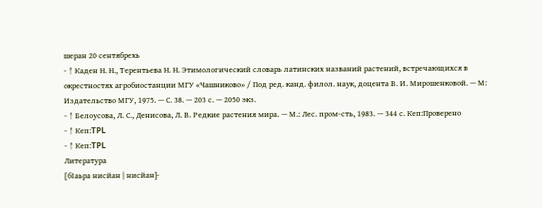шеран 20 сентябрехь
- ↑ Каден Н. Н., Терентьева Н. Н. Этимологический словарь латинских названий растений, встречающихся в окрестностях агробиостанции МГУ «Чашниково» / Под ред. канд. филол. наук, доцента В. И. Мирошенковой. — М: Издательство МГУ, 1975. — С. 38. — 203 с. — 2050 экз.
- ↑ Белоусова, Л. С., Денисова, Л. В. Редкие растения мира. — М.: Лес. пром-сть, 1983. — 344 с. Кеп:Проверено
- ↑ Кеп:TPL
- ↑ Кеп:TPL
Литература
[бӀаьра нисйан | нисйан]-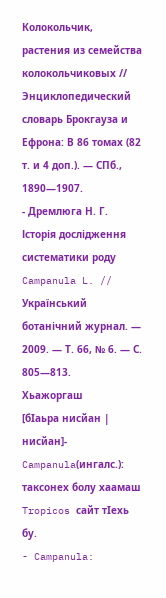Колокольчик, растения из семейства колокольчиковых // Энциклопедический словарь Брокгауза и Ефрона: В 86 томах (82 т. и 4 доп.). — СПб., 1890—1907.
- Дремлюга Н. Г. Історія дослідження систематики роду Campanula L. // Український ботанічний журнал. — 2009. — Т. 66, № 6. — С. 805—813.
Хьажоргаш
[бӀаьра нисйан | нисйан]- Campanula(ингалс.): таксонех болу хаамаш Tropicos сайт тӀехь бу.
- Campanula: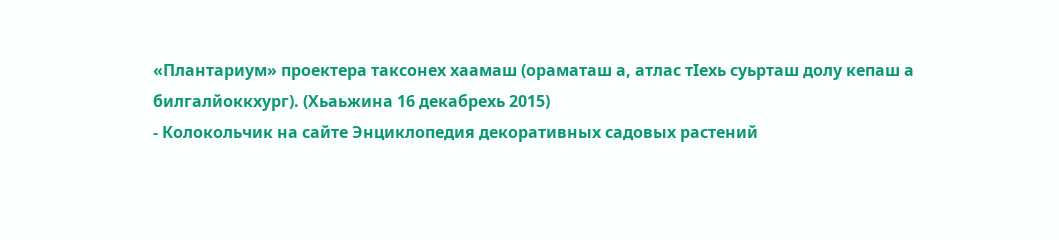«Плантариум» проектера таксонех хаамаш (ораматаш а, атлас тӀехь суьрташ долу кепаш а билгалйоккхург). (Хьаьжина 16 декабрехь 2015)
- Колокольчик на сайте Энциклопедия декоративных садовых растений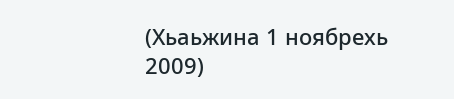(Хьаьжина 1 ноябрехь 2009)